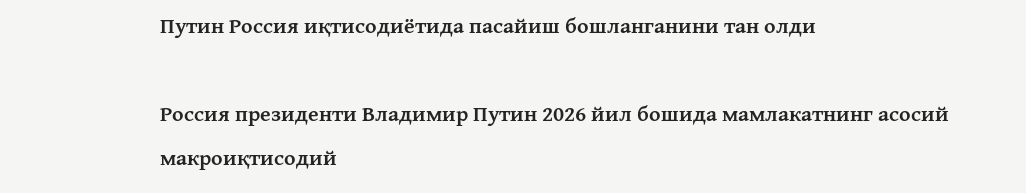Путин Россия иқтисодиётида пасайиш бошланганини тан олди

Россия президенти Владимир Путин 2026 йил бошида мамлакатнинг асосий макроиқтисодий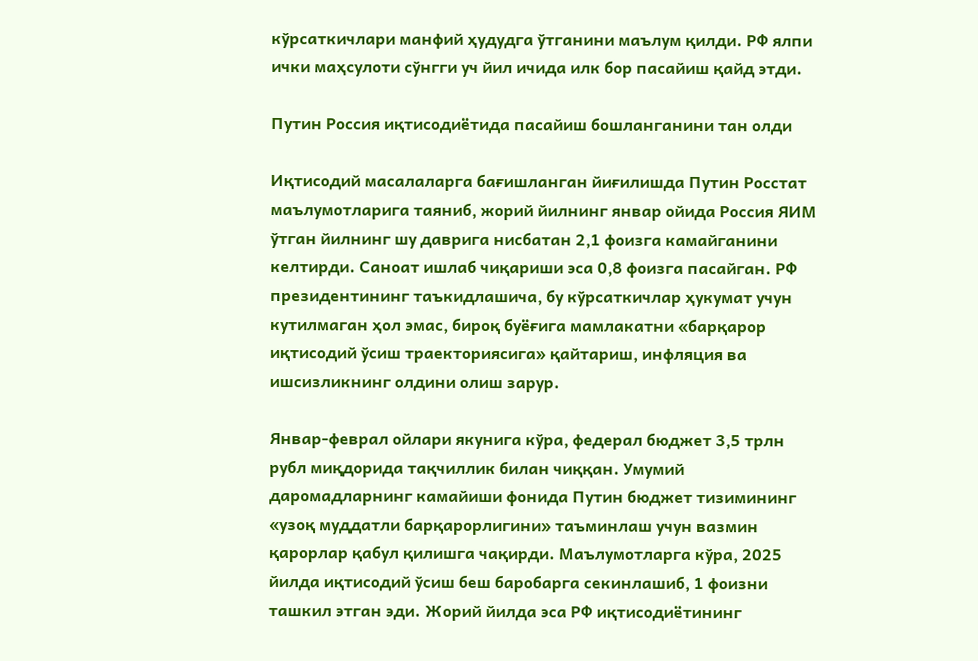кўрсаткичлари манфий ҳудудга ўтганини маълум қилди. РФ ялпи ички маҳсулоти сўнгги уч йил ичида илк бор пасайиш қайд этди.

Путин Россия иқтисодиётида пасайиш бошланганини тан олди

Иқтисодий масалаларга бағишланган йиғилишда Путин Росстат маълумотларига таяниб, жорий йилнинг январ ойида Россия ЯИМ ўтган йилнинг шу даврига нисбатан 2,1 фоизга камайганини келтирди. Саноат ишлаб чиқариши эса 0,8 фоизга пасайган. РФ президентининг таъкидлашича, бу кўрсаткичлар ҳукумат учун кутилмаган ҳол эмас, бироқ буёғига мамлакатни «барқарор иқтисодий ўсиш траекториясига» қайтариш, инфляция ва ишсизликнинг олдини олиш зарур.

Январ-феврал ойлари якунига кўра, федерал бюджет 3,5 трлн рубл миқдорида тақчиллик билан чиққан. Умумий даромадларнинг камайиши фонида Путин бюджет тизимининг «узоқ муддатли барқарорлигини» таъминлаш учун вазмин қарорлар қабул қилишга чақирди. Маълумотларга кўра, 2025 йилда иқтисодий ўсиш беш баробарга секинлашиб, 1 фоизни ташкил этган эди. Жорий йилда эса РФ иқтисодиётининг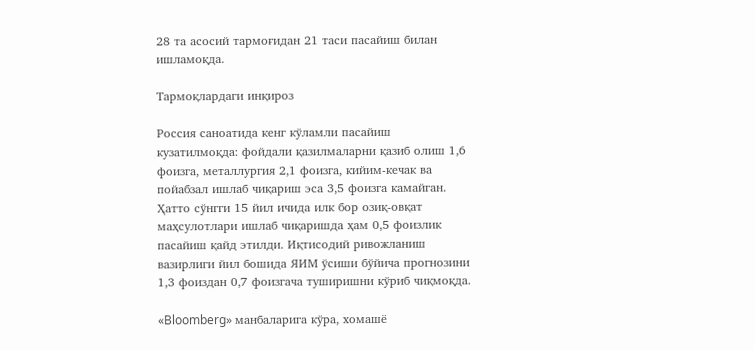28 та асосий тармоғидан 21 таси пасайиш билан ишламоқда.

Тармоқлардаги инқироз

Россия саноатида кенг кўламли пасайиш кузатилмоқда: фойдали қазилмаларни қазиб олиш 1,6 фоизга, металлургия 2,1 фоизга, кийим-кечак ва пойабзал ишлаб чиқариш эса 3,5 фоизга камайган. Ҳатто сўнгги 15 йил ичида илк бор озиқ-овқат маҳсулотлари ишлаб чиқаришда ҳам 0,5 фоизлик пасайиш қайд этилди. Иқтисодий ривожланиш вазирлиги йил бошида ЯИМ ўсиши бўйича прогнозини 1,3 фоиздан 0,7 фоизгача туширишни кўриб чиқмоқда.

«Bloomberg» манбаларига кўра, хомашё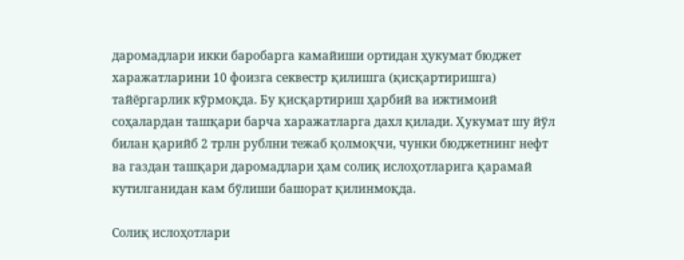даромадлари икки баробарга камайиши ортидан ҳукумат бюджет харажатларини 10 фоизга секвестр қилишга (қисқартиришга) тайёргарлик кўрмоқда. Бу қисқартириш ҳарбий ва ижтимоий соҳалардан ташқари барча харажатларга дахл қилади. Ҳукумат шу йўл билан қарийб 2 трлн рублни тежаб қолмоқчи, чунки бюджетнинг нефт ва газдан ташқари даромадлари ҳам солиқ ислоҳотларига қарамай кутилганидан кам бўлиши башорат қилинмоқда.

Солиқ ислоҳотлари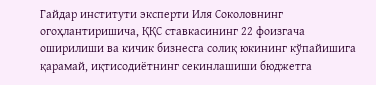Гайдар институти эксперти Иля Соколовнинг огоҳлантиришича, ҚҚС ставкасининг 22 фоизгача оширилиши ва кичик бизнесга солиқ юкининг кўпайишига қарамай, иқтисодиётнинг секинлашиши бюджетга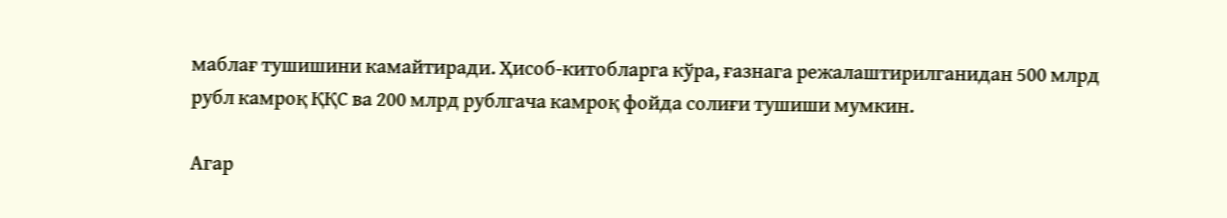маблағ тушишини камайтиради. Ҳисоб-китобларга кўра, ғазнага режалаштирилганидан 500 млрд рубл камроқ ҚҚС ва 200 млрд рублгача камроқ фойда солиғи тушиши мумкин.

Агар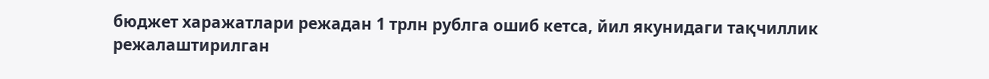бюджет харажатлари режадан 1 трлн рублга ошиб кетса, йил якунидаги тақчиллик режалаштирилган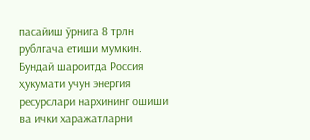пасайиш ўрнига 8 трлн рублгача етиши мумкин. Бундай шароитда Россия ҳукумати учун энергия ресурслари нархининг ошиши ва ички харажатларни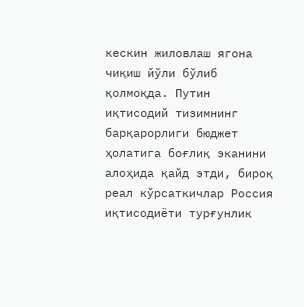кескин жиловлаш ягона чиқиш йўли бўлиб қолмоқда. Путин иқтисодий тизимнинг барқарорлиги бюджет ҳолатига боғлиқ эканини алоҳида қайд этди, бироқ реал кўрсаткичлар Россия иқтисодиёти турғунлик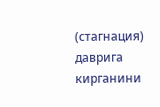(стагнация) даврига кирганини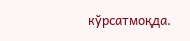кўрсатмоқда.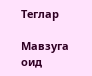Теглар

Мавзуга оид